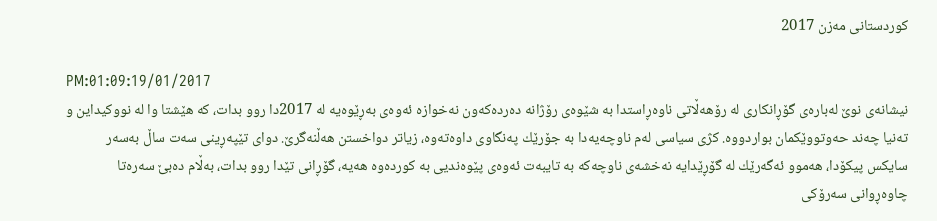كوردستانی مه‌زن 2017

PM:01:09:19/01/2017
نیشانه‌ی نوێ له‌باره‌ی گۆڕانكاری له‌ رۆهه‌ڵاتی ناوه‌ڕاستدا به‌ شێوه‌ی رۆژانه‌ ده‌رده‌كه‌ون نه‌خوازه‌ ئه‌وه‌ی به‌ڕێوه‌یه‌ له‌ 2017دا روو بدات، كه‌ هێشتا وا له‌ نووكیداین و ته‌نیا چه‌ند حه‌وتووێكمان بواردووه‌. كژی سیاسی له‌م ناوچه‌یه‌دا به‌ جۆرێك په‌نگاوی داوه‌ته‌وه‌، زیاتر دواخستن هه‌ڵنه‌گرێ. دوای تێپه‌ڕینی سه‌ت ساڵ به‌سه‌ر سایكس پیكۆدا، هه‌موو ئه‌گه‌رێك له‌ گۆڕێدایه‌ نه‌خشه‌ی ناوچه‌كه‌ به‌ تایبه‌ت ئه‌وه‌ی پێوه‌ندیی به‌ كورده‌وه‌ هه‌یه‌، گۆڕانی تێدا روو بدات، به‌ڵام ده‌بێ سه‌ره‌تا چاوه‌ڕوانی سه‌رۆكی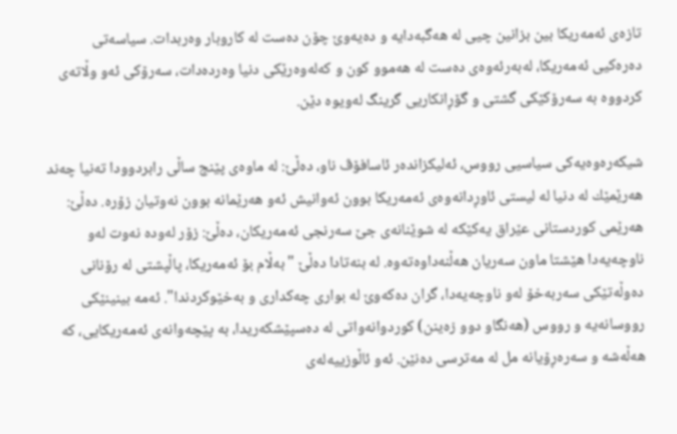تازه‌ی ئه‌مه‌ریكا بین بزانین چیی له‌ هه‌گبه‌دایه‌ و ده‌یه‌وێ چۆن ده‌ست له‌ كاروبار وه‌ربدات. سیاسه‌تی ده‌ره‌كیی ئه‌مه‌ریكا، له‌به‌رئه‌وه‌ی ده‌ست له‌ هه‌موو كون و كه‌له‌وه‌رێكی دنیا وه‌رده‌دات، سه‌رۆكی ئه‌و وڵاته‌ی كردووه‌ به‌ سه‌رۆكێكی گشتی و گۆڕانكاریی گرینگ له‌ویوه‌ دێن.

شیكه‌ره‌وه‌یه‌كی سیاسیی رووس، ئه‌لیكزانده‌ر ئاسافۆڤ ناو، ده‌ڵێ: له‌ ماوه‌ی پێنج ساڵی رابردوودا ته‌نیا چه‌ند هه‌رێمێك له‌ دنیا له‌ لیستی ئاوڕدانه‌وه‌ی ئه‌مه‌ریكا بوون ئه‌وانیش ئه‌و هه‌رێمانه‌ بوون نه‌وتیان زۆره‌. ده‌ڵێ: هه‌رێمی كوردستانی عێراق یه‌كێكه‌ له‌ شوێنانه‌ی جێ سه‌رنجی ئه‌مه‌ریكان، ده‌ڵێ: زۆر له‌وده‌ نه‌وت له‌و ناوچه‌یه‌دا هێشتا ماون سه‌ریان هه‌ڵنه‌داوه‌ته‌وه‌. له‌ بنه‌تادا ده‌ڵێ "به‌ڵام بۆ ئه‌مه‌ریكا، پاڵپشتی له‌ رۆنانی ده‌وڵه‌تێكی سه‌ربه‌خۆ له‌و ناوچه‌یه‌دا، گران ده‌كه‌وێ له‌ بواری چه‌كداری و به‌خێوكردندا". ئه‌مه‌ بینینێكی رووسانه‌یه‌ و رووس (هه‌نگاو دوو زه‌ینن) كوردوانه‌واتی له‌ ده‌سپێشكه‌ریدا، به‌ پێچه‌وانه‌ی ئه‌مه‌ریكایی، كه‌ هه‌ڵه‌شه‌ و سه‌ره‌ڕۆیانه‌ مل له‌ مه‌ترسی ده‌نێن. ئه‌و ئاڵوزییه‌له‌ی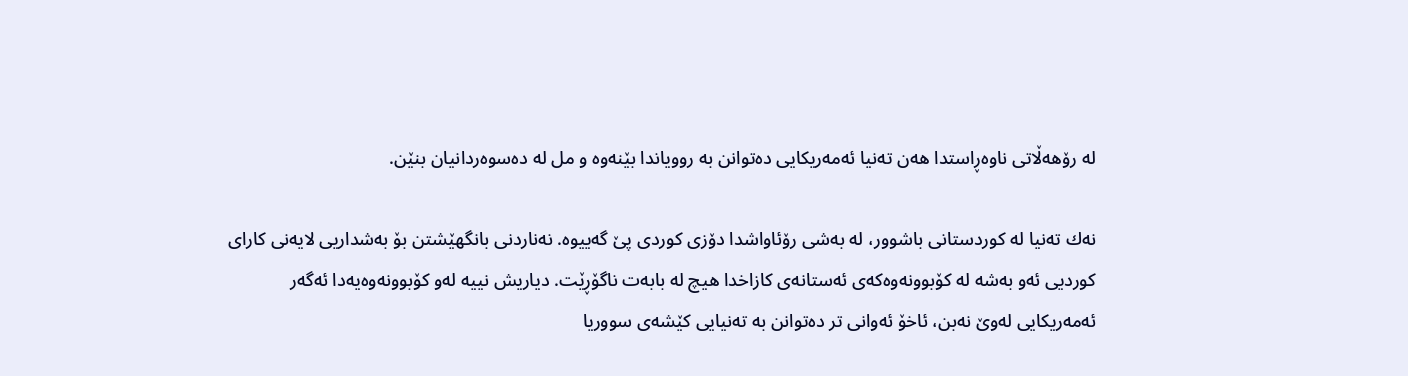له‌ رۆهه‌ڵاتی ناوه‌ڕاستدا هه‌ن ته‌نیا ئه‌مه‌ریكایی ده‌توانن به‌ روویاندا بێنه‌وه‌ و مل له‌ ده‌سوه‌ردانیان بنێن.

نه‌ك ته‌نیا له‌ كوردستانی باشوور، له‌ به‌شی رۆئاواشدا دۆزی كوردی پێ گه‌ییوه‌. نه‌ناردنی بانگهێشتن بۆ به‌شداریی لایه‌نی كارای كوردیی ئه‌و به‌شه‌ له‌ كۆبوونه‌وه‌كه‌ی ئه‌ستانه‌ی كازاخدا هیچ له‌ بابه‌ت ناگۆڕێت. دیاریش نییه‌ له‌و كۆبوونه‌وه‌یه‌دا ئه‌گه‌ر ئه‌مه‌ریكایی له‌وێ نه‌بن، ئاخۆ ئه‌وانی تر ده‌توانن به‌ ته‌نیایی كێشه‌ی سووریا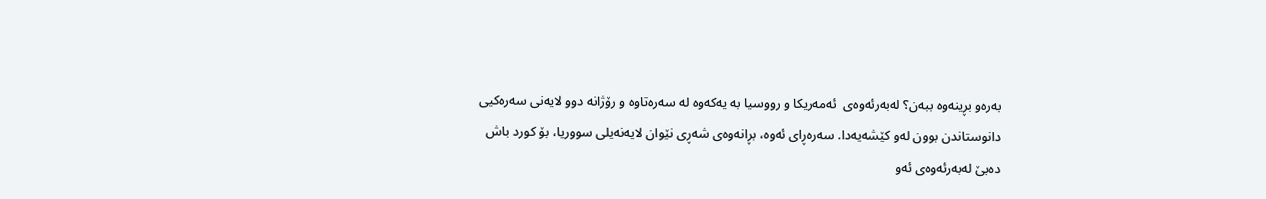به‌ره‌و بڕینه‌وه‌ ببه‌ن؟ له‌به‌رئه‌وه‌ی  ئه‌مه‌ریكا و رووسیا به‌ یه‌كه‌وه‌ له‌ سه‌ره‌تاوه‌ و رۆژانه‌ دوو لایه‌نی سه‌ره‌كیی دانوستاندن بوون له‌و كێشه‌یه‌دا. سه‌ره‌ڕای ئه‌وه‌، بڕانه‌وه‌ی شه‌ڕی نێوان لایه‌نه‌یلی سووریا، بۆ كورد باش ده‌بێ له‌به‌رئه‌وه‌ی ئه‌و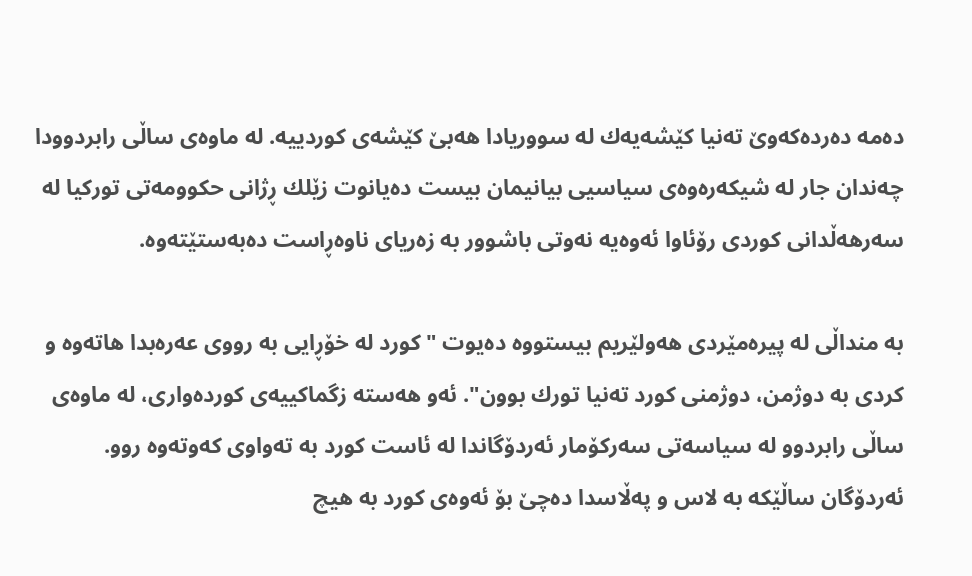ده‌مه‌ ده‌رده‌كه‌وێ ته‌نیا كێشه‌یه‌ك له‌ سووریادا هه‌بێ كێشه‌ی كوردییه‌. له‌ ماوه‌ی ساڵی رابردوودا چه‌ندان جار له‌ شیكه‌ره‌وه‌ی سیاسیی بیانیمان بیست ده‌یانوت زێلك ڕژانی حكوومه‌تی توركیا له‌ سه‌رهه‌ڵدانی كوردی رۆئاوا ئه‌وه‌یه‌ نه‌وتی باشوور به‌ زه‌ریای ناوه‌ڕاست ده‌به‌ستێته‌وه‌.

به‌ منداڵی له‌ پیره‌مێردی هه‌ولێریم بیستووه‌ ده‌یوت "كورد له‌ خۆڕایی به‌ رووی عه‌ره‌بدا هاته‌وه‌ و كردی به‌ دوژمن، دوژمنی كورد ته‌نیا تورك بوون". ئه‌و هه‌سته‌ زگماكییه‌ی كورده‌واری، له‌ ماوه‌ی ساڵی رابردوو له‌ سیاسه‌تی سه‌ركۆمار ئه‌ردۆگاندا له‌ ئاست كورد به‌ ته‌واوی كه‌وته‌وه‌ روو. ئه‌ردۆگان ساڵێكه‌ به‌ لاس و په‌ڵاسدا ده‌چێ بۆ ئه‌وه‌ی كورد به‌ هیچ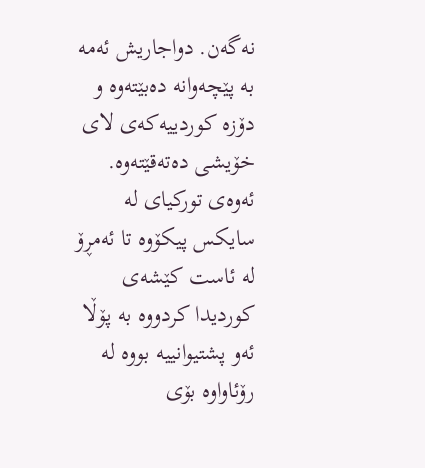نه‌گه‌ن. دواجاریش ئه‌مه‌ به‌ پێچه‌وانه‌ ده‌بێته‌وه‌ و دۆزه‌ كوردییه‌كه‌ی لای خۆیشی ده‌ته‌قێته‌وه‌. ئه‌وه‌ی توركیای له‌ سایكس پیكۆوه‌ تا ئه‌مڕۆ له‌ ئاست كێشه‌ی كوردیدا كردووه‌ به‌ پۆڵا ئه‌و پشتیوانییه‌ بووه‌ له‌ رۆئاواوه‌ بۆی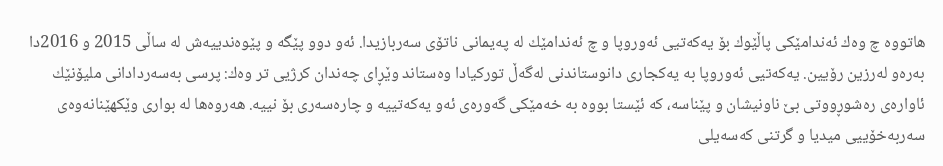هاتووه‌ چ وه‌ك ئه‌ندامێكی پاڵێوك بۆ یه‌كه‌تیی ئه‌وروپا و چ ئه‌ندامێك له‌ په‌یمانی ناتۆی سه‌ربازیدا. ئه‌و دوو پێگه‌ و پێوه‌ندییه‌ش له‌ ساڵی 2015 و 2016دا به‌ره‌و له‌رزین رۆیین. یه‌كه‌تیی ئه‌وروپا به‌ یه‌كجاری دانوستاندنی له‌گه‌ڵ توركیادا وه‌ستاند وێڕای چه‌ندان كرژیی تر وه‌ك: پرسی به‌سه‌ردادانی ملیۆنێك ئاواره‌ی ره‌شوڕووتی بێ ناونیشان و پێناسه‌، كه‌ ئێستا بووه‌ به‌ خه‌مێكی گه‌وره‌ی ئه‌و یه‌كه‌تییه‌ و چاره‌سه‌ری بۆ نییه‌. هه‌روه‌ها له‌ بواری وێكهێنانه‌وه‌ی سه‌ربه‌خۆییی میدیا و گرتنی كه‌سه‌یلی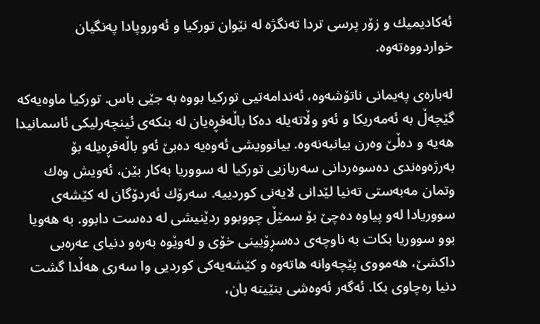ئه‌كادیمیك و زۆر پرسی تردا ته‌نگژه‌ له‌ نێوان توركیا و ئه‌وروپادا په‌نگیان خواردووه‌ته‌وه‌.

له‌باره‌ی په‌یمانی ناتۆشه‌وه‌، ئه‌ندامه‌تیی توركیا بووه‌ به‌ جێی باس. توركیا ماوه‌یه‌كه‌ گێچه‌ڵ به‌ ئه‌مه‌ریكا و ئه‌و وڵاته‌یله‌ ده‌كا باڵه‌فڕه‌یان له‌ بنكه‌ی ئینچه‌رلیكی ئاسمانیدا هه‌یه‌ و ده‌ڵێ وه‌رن بیانبه‌نه‌وه‌. بیانوویشی ئه‌وه‌یه‌ ده‌بێ ئه‌و باڵه‌فڕه‌یله‌ بۆ به‌رژه‌وه‌ندی ده‌سوه‌ردانی سه‌ربازیی توركیا له‌ سووریا به‌كار بێن، ئه‌ویش وه‌ك وتمان مه‌به‌ستی ته‌نیا لێدانی لایه‌نی كوردییه‌. سه‌رۆك ئه‌ردۆگان له‌ كێشه‌ی سووریادا له‌و پیاوه‌ ده‌چێ بۆ سمێڵ چووبوو ردێنیشی له‌ ده‌ست دابوو. به‌ هه‌ویا بوو سووریا بكات به‌ ناوچه‌ی ده‌سڕۆیینی خۆی و له‌وێوه‌ به‌ره‌و دنیای عه‌ره‌بی داكشێ، هه‌مووی پێچه‌وانه‌ هاته‌وه‌ و كێشه‌یه‌كی كوردیی وا سه‌ری هه‌ڵدا گشت دنیا ره‌چاوی بكا. ئه‌گه‌ر ئه‌وه‌شی بنێینه‌ بان،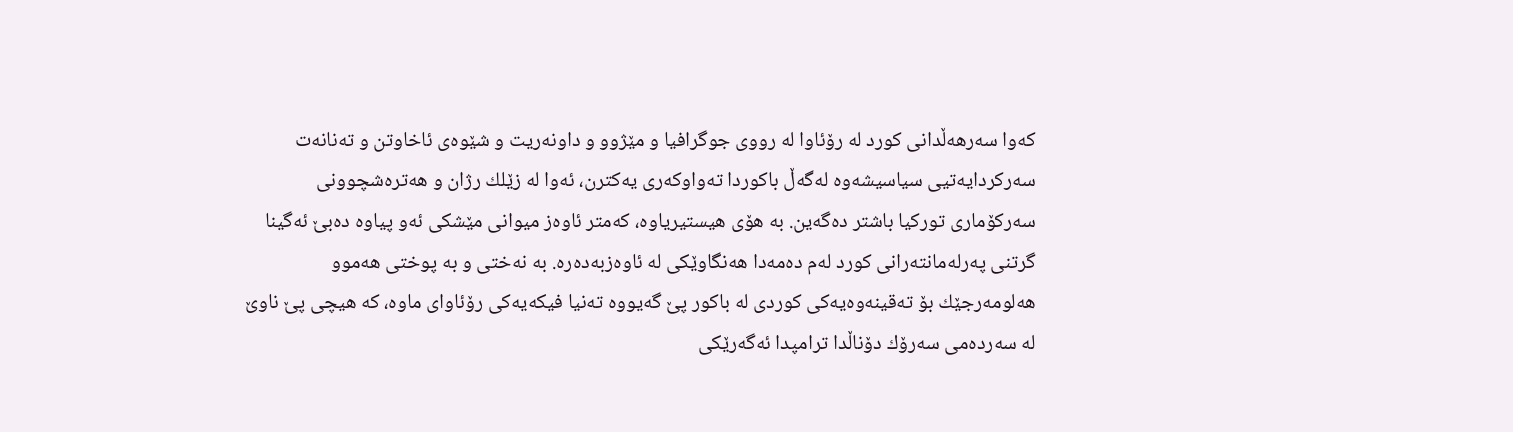كه‌وا سه‌رهه‌ڵدانی كورد له‌ رۆئاوا له‌ رووی جوگرافیا و مێژوو و داونه‌ریت و شێوه‌ی ئاخاوتن و ته‌نانه‌ت سه‌ركردایه‌تیی سیاسیشه‌وه‌ له‌گه‌ڵ باكوردا ته‌واوكه‌ری یه‌كترن، ئه‌وا له‌ زێلك رژان و هه‌تره‌شچوونی سه‌ركۆماری توركیا باشتر ده‌گه‌ین. به‌ هۆی هیستیریاوه‌، كه‌متر ئاوه‌ز میوانی مێشكی ئه‌و پیاوه‌ ده‌بێ ئه‌گینا گرتنی په‌رله‌مانته‌رانی كورد له‌م ده‌مه‌دا هه‌نگاوێكی له‌ ئاوه‌زبه‌ده‌ره‌. به‌ نه‌ختی و به‌ پوختی هه‌موو هه‌لومه‌رجێك بۆ ته‌قینه‌وه‌یه‌كی كوردی له‌ باكور پێ گه‌یووه‌ ته‌نیا فیكه‌یه‌كی رۆئاوای ماوه‌، كه‌ هیچی پێ ناوێ له‌ سه‌رده‌می سه‌رۆك دۆناڵدا ترامپدا ئه‌گه‌رێكی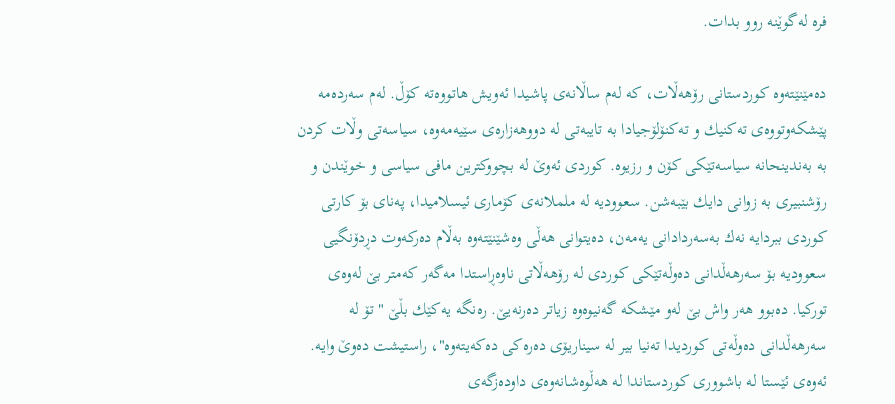فره‌ له‌گوێنه‌ روو بدات.

ده‌مێنێته‌وه‌ كوردستانی رۆهه‌ڵات، كه‌ له‌م ساڵانه‌ی پاشیدا ئه‌ویش هاتووه‌ته‌ كۆڵ. له‌م سه‌رده‌مه‌ پێشكه‌وتووه‌ی ته‌كنیك و ته‌كنۆلۆجیادا به‌ تایبه‌تی له‌ دووهه‌زاره‌ی سێیه‌مه‌وه‌، سیاسه‌تی وڵات كردن به‌ به‌ندینحانه‌ سیاسه‌تێكی كۆن و رزیوه‌. كوردی ئه‌وێ له‌ بچووكترین مافی سیاسی و خوێندن و رۆشنبیری به‌ زوانی دایك بێبه‌شن. سعوودیه‌ له‌ ململانه‌ی كۆماری ئیسلامیدا، په‌نای بۆ كارتی كوردی ببردایه‌ نه‌ك به‌سه‌ردادانی یه‌مه‌ن، ده‌یتوانی هه‌ڵی وه‌شێنێته‌وه‌ به‌ڵام ده‌ركه‌وت دڕدۆنگیی سعوودیه‌ بۆ سه‌رهه‌ڵدانی ده‌وڵه‌تێكی كوردی له‌ رۆهه‌ڵاتی ناوه‌ڕاستدا مه‌گه‌ر كه‌متر بێ له‌وه‌ی توركیا. ده‌بوو هه‌ر واش بێ له‌و مێشكه‌ گه‌نیوه‌وه‌ زیاتر ده‌رنه‌یێ. ره‌نگه‌ یه‌كێك بڵێ "تۆ له‌ سه‌رهه‌ڵدانی ده‌وڵه‌تی كوردیدا ته‌نیا بیر له‌ سیناریۆی ده‌ره‌كی ده‌كه‌یته‌وه‌"، راستیشت ده‌وێ وایه‌. ئه‌وه‌ی ئێستا له‌ باشووری كوردستاندا له‌ هه‌ڵوه‌شانه‌وه‌ی داوده‌زگه‌ی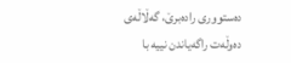ده‌ستووری راده‌برێ، گه‌ڵاڵه‌ی ده‌وڵه‌ت راگه‌یاندن نییه‌ با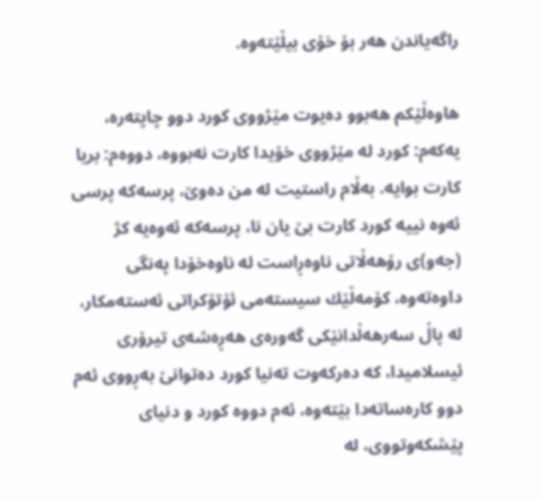راگه‌یاندن هه‌ر بۆ خۆی بیڵێته‌وه‌.

هاوه‌ڵێكم هه‌بوو ده‌یوت مێژووی كورد دوو چاپته‌ره‌، یه‌كه‌م: كورد له‌ مێژووی خۆیدا كارت نه‌بووه‌، دووه‌م: بریا كارت بوایه‌. به‌ڵام راستیت له‌ من ده‌وێ، پرسه‌كه‌ پرسی ئه‌وه‌ نییه‌ كورد كارت بێ یان نا، پرسه‌كه‌ ئه‌وه‌یه‌ كژ (جه‌و)ی رۆهه‌ڵاتی ناوه‌ڕاست له‌ ناوه‌خۆدا په‌نگی داوه‌ته‌وه‌، كۆمه‌ڵێك سیسته‌می ئۆتۆكراتی ئه‌سته‌مكار، له‌ پاڵ سه‌رهه‌ڵدانێكی گه‌وره‌ی هه‌ڕه‌شه‌ی تیرۆری ئیسلامیدا، كه‌ ده‌ركه‌وت ته‌نیا كورد ده‌توانێ به‌ڕووی ئه‌م دوو كاره‌ساته‌دا بێته‌وه‌، ئه‌م دووه‌ كورد و دنیای پێشكه‌وتووی، له‌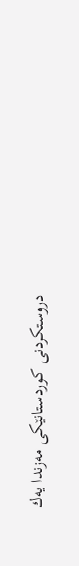دروستكردنی كوردستانێكی مه‌زندا یه‌ك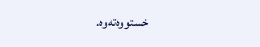خستووه‌ته‌وه‌.